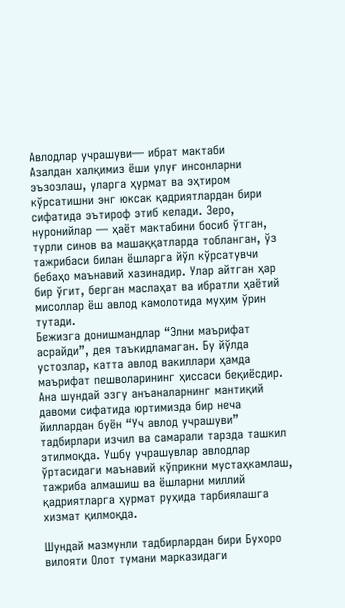Авлодлар учрашуви— ибрат мактаби
Азалдан халқимиз ёши улуғ инсонларни эъзозлаш, уларга ҳурмат ва эҳтиром кўрсатишни энг юксак қадриятлардан бири сифатида эътироф этиб келади. Зеро, нуронийлар — ҳаёт мактабини босиб ўтган, турли синов ва машаққатларда тобланган, ўз тажрибаси билан ёшларга йўл кўрсатувчи бебаҳо маънавий хазинадир. Улар айтган ҳар бир ўгит, берган маслаҳат ва ибратли ҳаётий мисоллар ёш авлод камолотида муҳим ўрин тутади.
Бежизга донишмандлар “Элни маърифат асрайди”, дея таъкидламаган. Бу йўлда устозлар, катта авлод вакиллари ҳамда маърифат пешволарининг ҳиссаси беқиёсдир.
Ана шундай эзгу анъаналарнинг мантиқий давоми сифатида юртимизда бир неча йиллардан буён “Уч авлод учрашуви” тадбирлари изчил ва самарали тарзда ташкил этилмоқда. Ушбу учрашувлар авлодлар ўртасидаги маънавий кўприкни мустаҳкамлаш, тажриба алмашиш ва ёшларни миллий қадриятларга ҳурмат руҳида тарбиялашга хизмат қилмоқда.

Шундай мазмунли тадбирлардан бири Бухоро вилояти Олот тумани марказидаги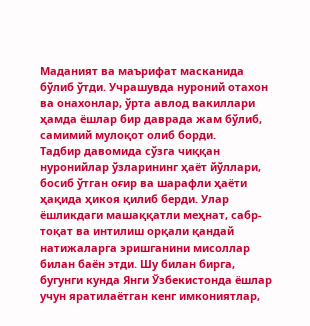Маданият ва маърифат масканида бўлиб ўтди. Учрашувда нуроний отахон ва онахонлар, ўрта авлод вакиллари ҳамда ёшлар бир даврада жам бўлиб, самимий мулоқот олиб борди.
Тадбир давомида сўзга чиққан нуронийлар ўзларининг ҳаёт йўллари, босиб ўтган оғир ва шарафли ҳаёти ҳақида ҳикоя қилиб берди. Улар ёшликдаги машаққатли меҳнат, сабр-тоқат ва интилиш орқали қандай натижаларга эришганини мисоллар билан баён этди. Шу билан бирга, бугунги кунда Янги Ўзбекистонда ёшлар учун яратилаётган кенг имкониятлар,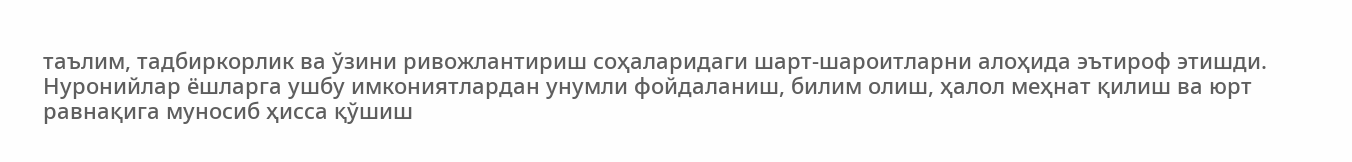таълим, тадбиркорлик ва ўзини ривожлантириш соҳаларидаги шарт-шароитларни алоҳида эътироф этишди. Нуронийлар ёшларга ушбу имкониятлардан унумли фойдаланиш, билим олиш, ҳалол меҳнат қилиш ва юрт равнақига муносиб ҳисса қўшиш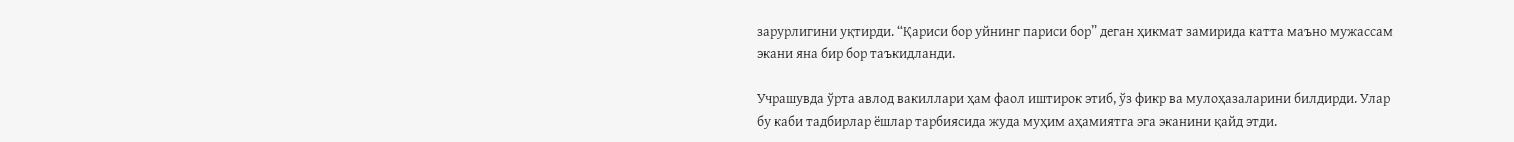зарурлигини уқтирди. “Қариси бор уйнинг париси бор” деган ҳикмат замирида катта маъно мужассам экани яна бир бор таъкидланди.

Учрашувда ўрта авлод вакиллари ҳам фаол иштирок этиб, ўз фикр ва мулоҳазаларини билдирди. Улар бу каби тадбирлар ёшлар тарбиясида жуда муҳим аҳамиятга эга эканини қайд этди.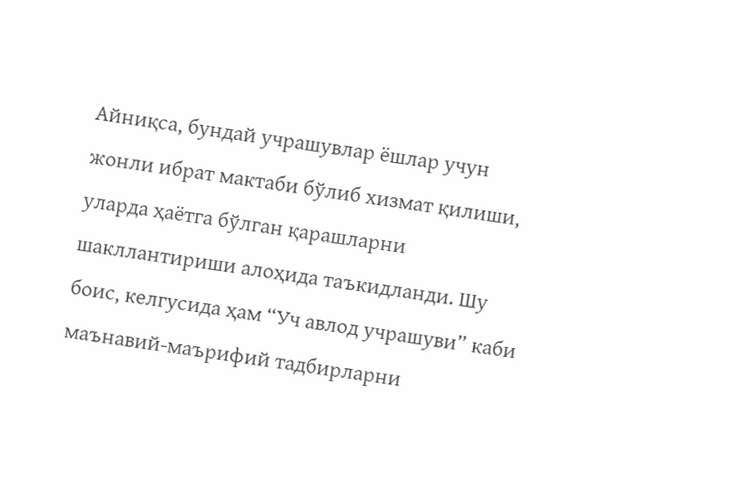Айниқса, бундай учрашувлар ёшлар учун жонли ибрат мактаби бўлиб хизмат қилиши, уларда ҳаётга бўлган қарашларни шакллантириши алоҳида таъкидланди. Шу боис, келгусида ҳам “Уч авлод учрашуви” каби маънавий-маърифий тадбирларни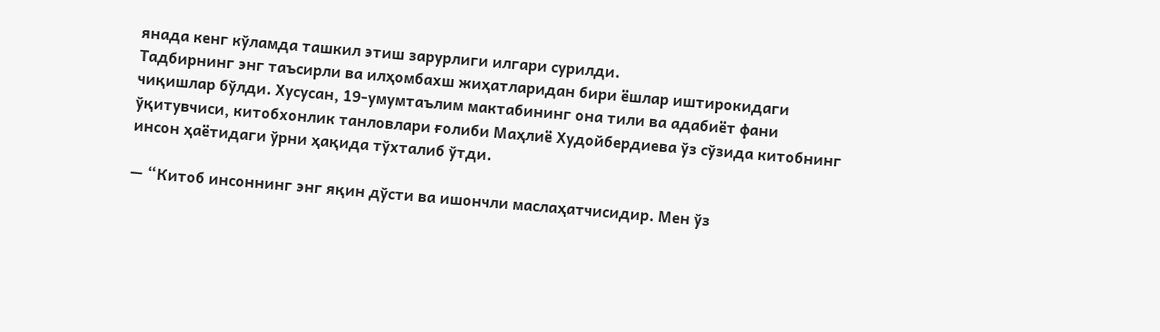янада кенг кўламда ташкил этиш зарурлиги илгари сурилди.
Тадбирнинг энг таъсирли ва илҳомбахш жиҳатларидан бири ёшлар иштирокидаги чиқишлар бўлди. Хусусан, 19-умумтаълим мактабининг она тили ва адабиёт фани ўқитувчиси, китобхонлик танловлари ғолиби Маҳлиё Худойбердиева ўз сўзида китобнинг инсон ҳаётидаги ўрни ҳақида тўхталиб ўтди.

— “Китоб инсоннинг энг яқин дўсти ва ишончли маслаҳатчисидир. Мен ўз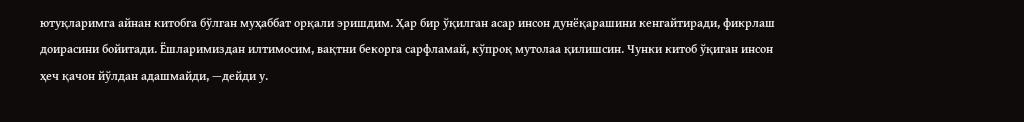ютуқларимга айнан китобга бўлган муҳаббат орқали эришдим. Ҳар бир ўқилган асар инсон дунёқарашини кенгайтиради, фикрлаш доирасини бойитади. Ёшларимиздан илтимосим, вақтни бекорга сарфламай, кўпроқ мутолаа қилишсин. Чунки китоб ўқиган инсон ҳеч қачон йўлдан адашмайди, —дейди у.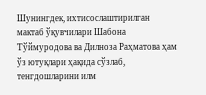Шунингдек, ихтисослаштирилган мактаб ўқувчилари Шабона Тўймуродова ва Дилноза Раҳматова ҳам ўз ютуқлари ҳақида сўзлаб, тенгдошларини илм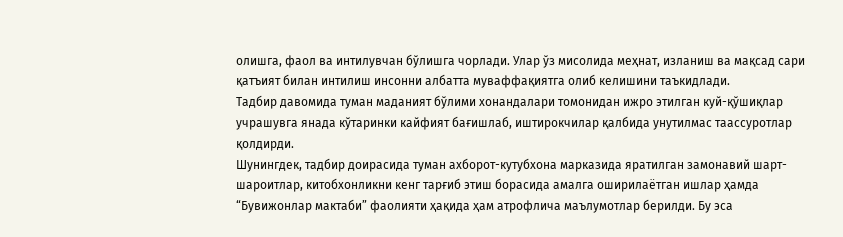олишга, фаол ва интилувчан бўлишга чорлади. Улар ўз мисолида меҳнат, изланиш ва мақсад сари қатъият билан интилиш инсонни албатта муваффақиятга олиб келишини таъкидлади.
Тадбир давомида туман маданият бўлими хонандалари томонидан ижро этилган куй-қўшиқлар учрашувга янада кўтаринки кайфият бағишлаб, иштирокчилар қалбида унутилмас таассуротлар қолдирди.
Шунингдек, тадбир доирасида туман ахборот-кутубхона марказида яратилган замонавий шарт-шароитлар, китобхонликни кенг тарғиб этиш борасида амалга оширилаётган ишлар ҳамда “Бувижонлар мактаби” фаолияти ҳақида ҳам атрофлича маълумотлар берилди. Бу эса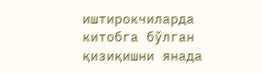иштирокчиларда китобга бўлган қизиқишни янада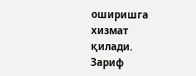оширишга хизмат қилади.
Зариф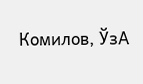Комилов, ЎзА